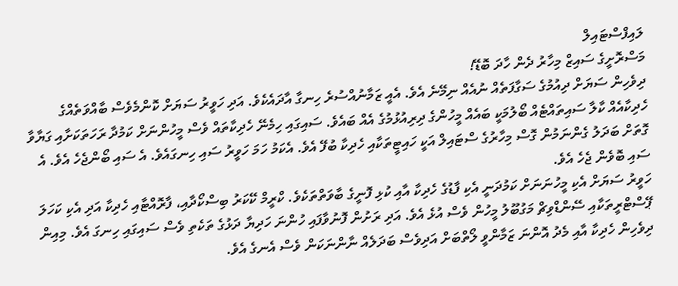ލައިފްސްޓައިލް
މަސްރޮށީގެ ސައިޒް މިހާރު ދެން ހާދަ ބޮޑޭ!
ދިވެހިން ސަޔަށް ދިއުމުގެ ސަގާފަތެއް ނުއެއް ނިމޭނެ އެވެ. އެއީ ޒަމާނުއްސުރެ ހިނގާ އާދައެކެވެ. އަދި ހަވީރު ސަޔަށް ކޮންމެވެސް ބާއްވަތެއްގެ ހެދިކާއެއް ކާލާ ސައިތައްޓެއް ބޯލުމަކީ ބައެއް މީހުންގެ ދިރިއުޅުމުގެ އެއް ބައެވެ. ސައިގައި ހިމެނޭ ހެދިކާތައް ވެސް މީހުންނަށް ކަމުދާ ރަހަތަކަށާއި ގަޔާވާ ގޮތަށް ބަދަލު ގެންނަމުން ގޮސް މިހާރުގެ ސްޓައިލް އަކީ ހައިޓީތަކާއި ހެދިކާ ބުފޭ އެވެ. އެކަމު ހަމަ ހަވީރު ސައި ހިނގައެވެ. އެ ސައި ބޯންޖެހެ އެވެ. އެ ސައި ބޮވެން ޖެހެ އެވެ.
ހަވީރު ސަޔަށް އެކި މީހުނަނަށް ކަމުދަނީ އެކި ފާޑުގެ ހެދިކާ އާއި ކުޅި ފޮނީގެ ބާވަތްތަކެވެ. ކްރީމް ކޭކަރު ބިސްކޯދާއި، ފާރޮއްޓާއި ހެދިކާ އަދި އެކި ކަހަލަ ޕޭސްޓްރީތަކާއި ސޭންޑްވިޗް މަގުބޫލު މީހުން ވެސް އުޅެ އެވެ. އަދި ރަށުން ފޮނުވާފައި ހުންނަ ހަދިޔާ ދަޅުގެ ތަކެތި ވެސް ސައިގައި ހިނގަ އެވެ. މިއިން ދިވެހިން ހެދިކާ އާއި މެދު އޮންނަ ޒަމާންވީ ލޯތްބަށް އަދިވެސް ބަދަލެއް ނާންނަކަން ވެސް އެނގެ އެވެ.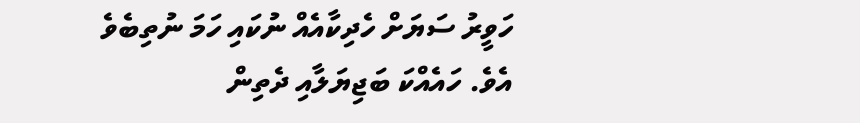ހަވީރު ސަޔަށް ހެދިކާއެއް ނުކައި ހަމަ ނުތިބެވެ އެވެ. ހައެއްކަ ބަޖިޔަލާއި ދެތިން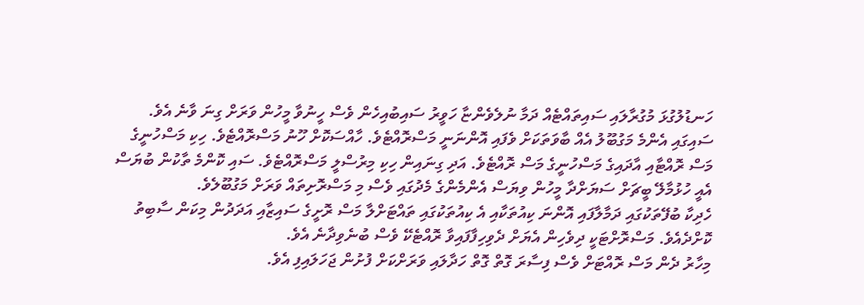ހަނޑުލުގުޅަ މުގުރާލައި ސައިތައްޓެއް ދަމާ ނުލެވެންޏާ ހަވީރު ސައިބުއިހެން ވެސް ހީނުވާ މީހުން ވަރަށް ގިނަ ވާނެ އެވެ. ސައިގައި އެންމެ މަގުބޫލު އެއް ބާވަތަކަށް ވެފައި އޮންނަނީ މަސްރޮއްޓެވެ. ހާއްސަކޮށް ހޫނު މަސްރޮއްޓެވެ. ހިކި މަސްހުނީގެ މަސް ރޮއްޓާއި އާދައިގެ މަސްހުނީގެ މަސް ރޮއްޓެވެ. އަދި ގިނައިން ހިކި މިރުސްލީ މަސްރޮއްޓެވެ. ސައި ކޮންމެ ތާކުން ބުޔަސް އެއީ ހުޅުމާލޭ ބީޗަށް ސަޔަށްދާ މީހުން ވިޔަސް އެންމެންގެ މެދުގައި ވެސް މި މަސްރޮށިތައް ވަރަށް މަގުބޫލެވެ.
ހެދިކާ ބުފޭތަކުގައި ދަމާލާފައި އޮންނަ ކިއުތަކާއި އެ ކިއުތަކުގައި ތައްޓަށްލާ މަސް ރޮށީގެ ސައިޒާއި އަދަދުން މިކަން ސާބިތު ކޮށްދެއެވެ. މަސްރޮށްޓަކީ ދިވެހިން އެޔަށް ދެވިހިފާފައިވާ ރޮއްޓެކޭ ވެސް ބުނެވިދާނެ އެވެ.
މިހާރު ދެން މަސް ރޮއްޓަށް ވެސް ފިސާރަ ގޮތް ގޮތް ހަދާލައި ވަރަށްކަށް ފުށުން ޖަހަލައިފި އެވެ.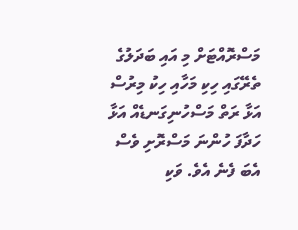މަސްރޮއްޓަށް މި އައި ބަދަލުގެ ތެރޭގައި ހިކި މަހާއި ހިކު މިރުސް އަޅާ ރަތް މަސްހުނިގަނޑެއް އަޅާ ހަދާފަ ހުންނަ މަސްރޮށި ވެސް އެބަ ފެނެ އެވެ. ވަކި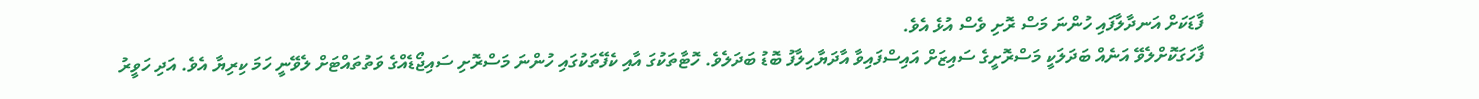ފާޑަކަށް އަނދާލާފައި ހުންނަ މަސް ރޮށި ވެސް އުޅެ އެވެ.
ފާހަގަކޮށްލެވޭ އަނެއް ބަދަލަކީ މަސްރޮށީގެ ސައިޒަށް އައިސްފައިވާ އާދަޔާހިލާފު ބޮޑު ބަދަލެވެ. ހޮޓާތަކުގަ އާއި ކެފޭތަކުގައި ހުންނަ މަސްރޮށި ސައިޖޯޑެއްގެ ވަތުތައްޓަށް ލެވޭނީ ހަމަ ކިރިޔާ އެވެ. އަދި ހަވީރު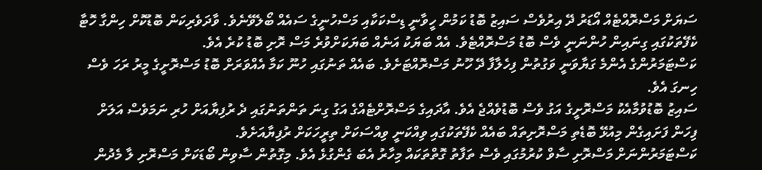ސަޔަށް މަސްރޮއްޓެއް އޯޑަރު ދޭ އިރުވެސް ސައިޒު ބޮޑު ކަމުން ހީވާނީ ޑިސްކަކާއި މަސްހުނީގެ ސައެއް ބޯލެވޭނެވެ. ވާދަވެރިކަން ބޮޑުކޮށް ހިންގާ ހޮޓާ ކެފޭތަކުގައި ގިނައިން ހުންނަނީ ވެސް ބޮޑު މަސްރޮއްޓެވެ. އެއް ބަޔަކު އަނެއް ބަޔަކަށްވުރެ މަސް ރޮށި ބޮޑު ކުރެ އެވެ.
ކަސްޓަމަރުންގެ އެންމެ ގަޔާވަނީ ވަގުތުން ފިހެލާފާ ދޭ ހޫނު މަސްރޮއްޓަށެވެ. ބައެއް ތަނުގައި ހުނޫ ކަމާ އެއްވަރަށް ބޮޑު މަސްރޮށީގެ މީރު ރަހަ ވެސް ހިނގަ އެވެ.
ސައިޒު ބޮޑުވުމާއެކު މަސްރޮށީގެ އަގު ވެސް ބޮޑުވެއްޖެ އެވެ. އާދައިގެ މަސްރޮށްޓެއްގެ އަގު ގިނަ ތަންތަނުގައި ދެ ރުފިޔާއަށް ހުރި ނަމަވެސް އަލަށް ފިހަން ފަށައިގެން މިއުޅޭ ބޮޑެތި މަސްރޮށިތައް ބައެއް ކެފޭތަކުގައި ވިއްކަނީ ވިއްސަކަށް ތިރީހަކަށް ރުފިޔާއަށެވެ.
ކަސްޓަމަރުންނަށް މަސްރޮށި ސާވް ކުރުމުގައި ވެސް ތަފާތު ގޮތްތަކައް މިހާރު އެބަ ގެންގުޅެ އެވެ. މިގޮތުން ސާވިން ބޯޑަކަށް މަސްރޮށި ލާ މެދުން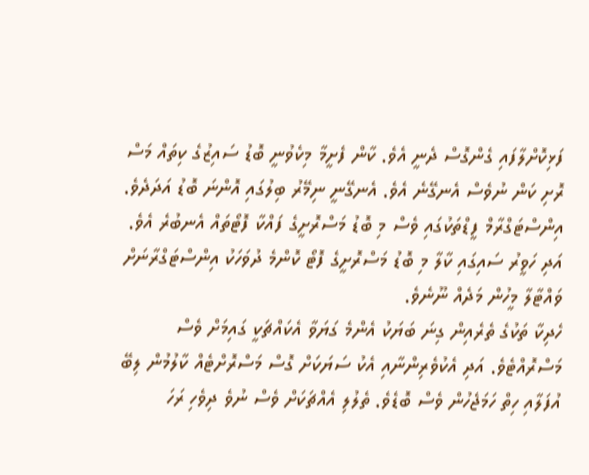ފަޅިކޮށްލާފައި ގެންގޮސް ދެނީ އެވެ. ކާން ފެށީމާ މިކެވުނީ ބޮޑު ސައިޒުގެ ކިތައް މަސް ރޮށި ކަން ނުވެސް އެނގޭނެ އެވެ. އެނގޭނީ ނިމޭރު ބިލުގައި އޮންނަ ބޮޑު އަދަދެވެ.
އިންސްޓަގްރާމް ފީޑްތަކުގައި ވެސް މި ބޮޑު މަސްރޮށީގެ ފައްކާ ފޮޓޯތައް އެނބުރެ އެވެ. އަދި ހަވީރު ސައިގައި ކާލާ މި ބޮޑު މަސްރޮށީގެ ފޮޓޯ ކޮންމެ ދުވަހަކު އިންސްޓަގްރާނަށް ވައްޓާލާ މީހުން މަދެއް ނޫނެވެ.
ހެދިކާ ތަކުގެ ތެރެއިން ގިނަ ބަޔަކު އެންމެ ގަޔަވާ އެކައްޗަކީ ގައިމަށް ވެސް މަސްރޮއްޓެވެ. އަދި އެކުވެރިންނާއި އެކު ސަޔަކަށް ގޮސް މަސްރޮށްޓެއް ކާލުމުން ލިބޭ އުފަލާއި ހިތް ހަމަޖެހުން ވެސް ބޮޑެވެ. ތެލުލި އެއްޗަކަށް ވެސް ނުވެ ދިވެހި ރަހަ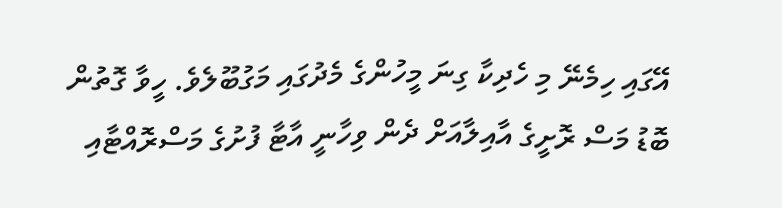އޭގައި ހިމެނޭ މި ހެދިކާ ގިނަ މީހުންގެ މެދުގައި މަގުބޫލެވެ. ހީވާ ގޮތުން ބޮޑު މަސް ރޮށީގެ އާއިލާއަށް ދެން ވިހާނީ އާޓާ ފުށުގެ މަސްރޮއްޓާއި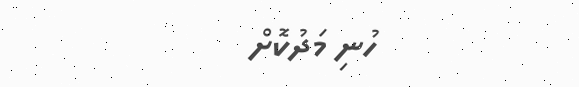ހުނި މަދުކޮށް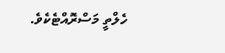ހެލްތީ މަސްރޮއްޓެކެވެ.